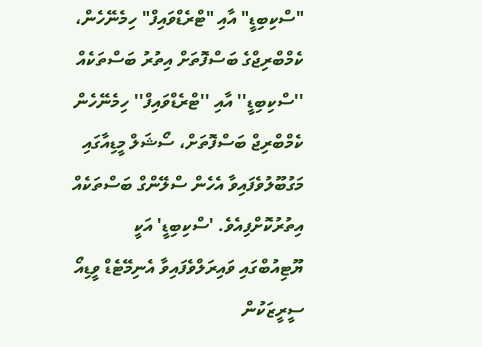"ސްކިބިޑީ" އާއި "ޓްރެޑްވައިފް" ހިމެނޭހެން، ކެމްބްރިޖްގެ ބަސްފޮތަށް އިތުރު ބަސްތަކެއް
''ސްކިބިޑީ'' އާއި ''ޓްރެޑްވައިފް'' ހިމެނޭހެން ކެމްބްރިޖް ބަސްފޮތަށް، ސޯޝަލް މީޑިއާގައި މަގުބޫލުވެފައިވާ އެހެން ސްލޭންގް ބަސްތަކެއް އިތުރުކޮށްފިއެވެ. 'ސްކިބިޑީ' އަކީ ޔޫޓިއުބްގައި ވައިރަލްވެފައިވާ އެނިމޭޓެޑް ވީޑިއޯ ސީރީޒަކުން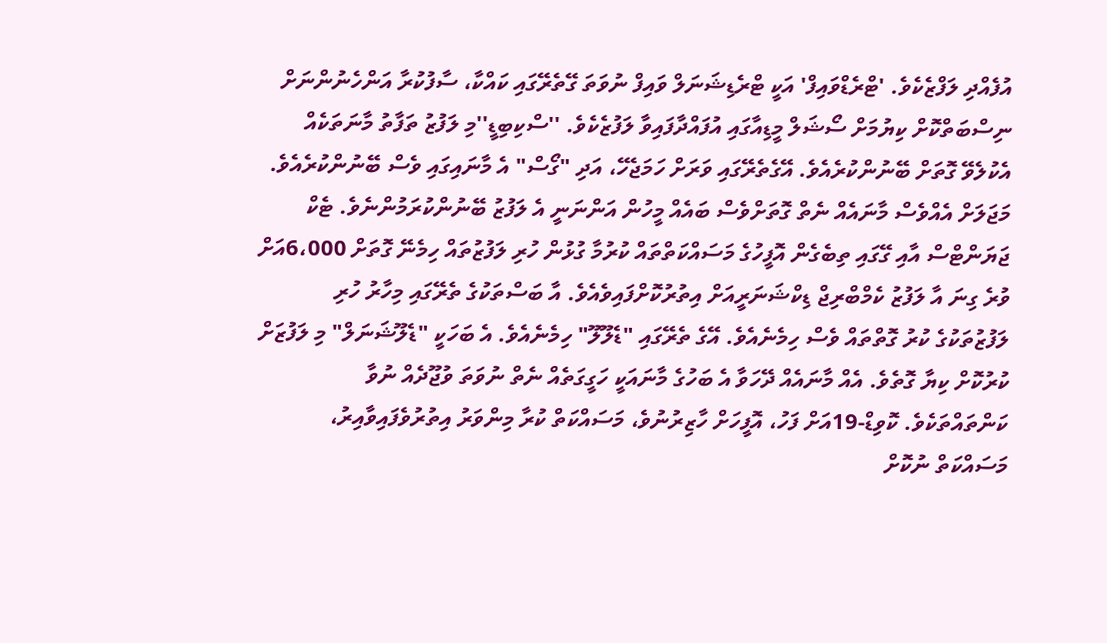އުފެއްދި ލަފްޒެކެވެ. 'ޓްރެޑްވައިފް' އަކީ ޓްރެޑިޝަނަލް ވައިފް ނުވަތަ ގޭތެރޭގައި ކައްކާ، ސާފުކުރާ އަންހެނުންނަށް ނިސްބަތްކޮށް ކިޔުމަށް ސޯޝަލް މީޑިއާގައި އުފައްދާފައިވާ ލަފުޒެކެވެ. ''ސްކިބިޑީ''މި ލަފުޒު ތަފާތު މާނަތަކެއް އެކުލެވޭ ގޮތަށް ބޭނުންކުރެއެވެ. އޭގެތެރޭގައި ވަރަށް ހަމަޖެހޭ، އަދި "ގޯސް" އެ މާނައިގައި ވެސް ބޭނުންކުރެއެވެ. މަޖަލަށް އެއްވެސް މާނައެއް ނެތް ގޮތަށްވެސް ބައެއް މީހުން އަންނަނީ އެ ލަފުޒު ބޭނުންކުރަމުންނެވެ. ޓެކް ޖަޔަންޓްސް އާއި ގޭގައި ތިބެގެން އޮފީހުގެ މަސައްކަތްތައް ކުރުމާ ގުޅުން ހުރި ލަފުޒުތައް ހިމެނޭ ގޮތަށް 6،000އަށް ވުރެ ގިނަ އާ ލަފުޒު ކެމްބްރިޖް ޑިކްޝަނަރީއަށް އިތުރުކޮށްފައިވެއެވެ. އާ ބަސްތަކުގެ ތެރޭގައި މިހާރު ހުރި ލަފުޒުތަކުގެ ކުރު ގޮތްތައް ވެސް ހިމެނެއެވެ. އޭގެ ތެރޭގައި "ޑެލޫލޫ" ހިމެނެއެވެ. އެ ބަހަކީ "ޑެލޫޝަނަލް" މި ލަފުޒަށް ކުރުކޮށް ކިޔާ ގޮތެވެ. އެއް މާނައެއް ދޭހަވާ އެ ބަހުގެ މާނައަކީ ހަގީގަތެއް ނެތް ނުވަތަ ވުޖޫދެއް ނުވާ ކަންތައްތަކެވެ. ކޮވިޑް-19އަށް ފަހު، އޮފީހަށް ހާޒިރުނުވެ، މަސައްކަތް ކުރާ މިންވަރު އިތުރުވެފައިވާއިރު، މަސައްކަތް ނުކޮށް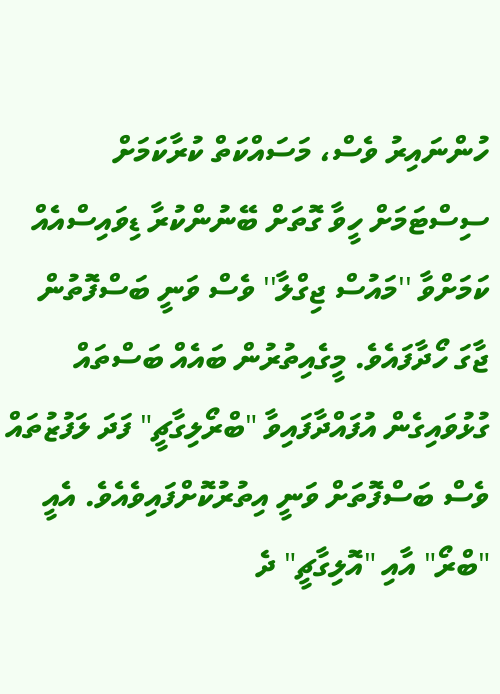ހުންނައިރު ވެސް، މަސައްކަތް ކުރާކަމަށް ސިސްޓަމަށް ހީވާ ގޮތަށް ބޭނުންކުރާ ޑިވައިސްއެއް ކަމަށްވާ ''މައުސް ޖިގްލާ'' ވެސް ވަނީ ބަސްފޮތުން ޖާގަ ހޯދާފައެވެ. މީގެއިތުރުން ބައެއް ބަސްތައް ގުޅުވައިގެން އުފައްދާފައިވާ "ބްރޯލިގާޗީ" ފަދަ ލަފުޒުތައް ވެސް ބަސްފޮތަށް ވަނީ އިތުރުކޮށްފައިވެއެވެ. އެއީ "ބްރޯ" އާއި "އޮލިގާޗީ" ދެ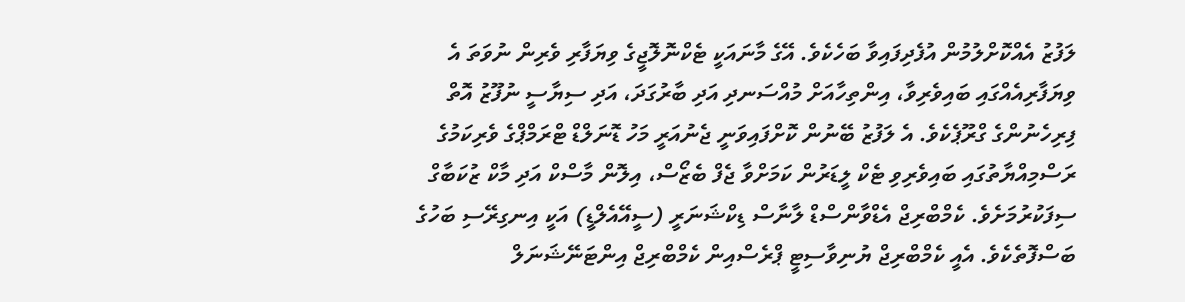ލަފުޒު އެއްކޮށްލުމުން އުފެދިފައިވާ ބަހެކެވެ. އޭގެ މާނައަކީ ޓެކްނޮލޮޖީގެ ވިޔަފާރި ވެރިން ނުވަތަ އެ ވިޔަފާރިއެއްގައި ބައިވެރިވާ، އިންތިހާއަށް މުއްސަނދި އަދި ބާރުގަދަ، އަދި ސިޔާސީ ނުފޫޒު އޮތް ފިރިހެނުންގެ ގްރޫޕެކެވެ. އެ ލަފުޒު ބޭނުން ކޮށްފައިވަނީ ޖެނުއަރީ މަހު ޑޮނަލްޑް ޓްރަމްޕްގެ ވެރިކަމުގެ ރަސްމިއްޔާތުގައި ބައިވެރިވި ޓެކް ލީޑަރުން ކަމަށްވާ ޖެފް ބެޒޯސް، އިލޮން މާސްކް އަދި މާކް ޒުކަބާގް ސިފަކުރުމަށެވެ. ކެމްބްރިޖް އެޑްވާންސްޑް ލާނާސް ޑިކްޝަނަރީ (ސީއޭއެލްޑީ) އަކީ އިނގިރޭސި ބަހުގެ ބަސްފޮތެކެވެ. އެއީ ކެމްބްރިޖް ޔުނިވާސިޓީ ޕްރެސްއިން ކެމްބްރިޖް އިންޓަނޭޝަނަލް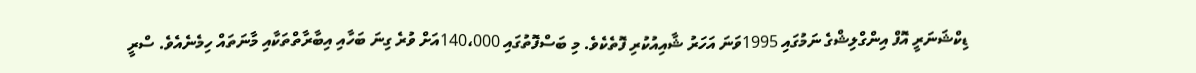ޑިކްޝަނަރީ އޮފް އިންގްލިޝްގެ ނަމުގައި 1995ވަނަ އަހަރު ޝާއިއުކުރި ފޮތެކެވެ. މި ބަސްފޮތުގައި 140،000އަށް ވުރެ ގިނަ ބަހާއި އިބާރާތްތަކާއި މާނަތައް ހިމެނެއެވެ. ސްރީ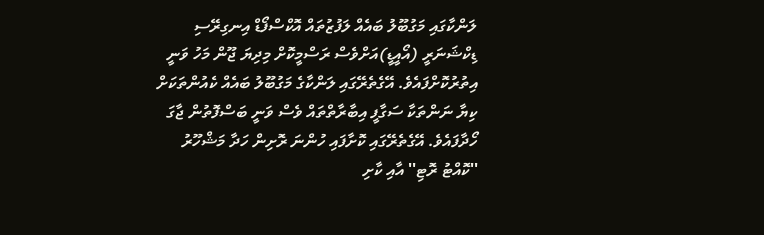ލަންކާގައި މަގުބޫލު ބައެއް ލަފުޒުތައް އޮކްސްފޯޑް އިނގިރޭސި ޑިކްޝަނަރީ (އޯއީޑީ)އަށްވެސް ރަސްމީކޮށް މިދިޔަ ޖޫން މަހު ވަނީ އިތުރުކޮށްފައެވެ. އޭގެތެރޭގައި ލަންކާގެ މަގުބޫލު ބައެއް ކެއުންތަކަށް ކިޔާ ނަންތަކާ ސަގާފީ އިބާރާތްތައް ވެސް ވަނީ ބަސްފޮތުން ޖާގަ ހޯދާފައެވެ. އޭގެތެރޭގައި ކޮށާފައި ހުންނަ ރޮށިން ހަދާ މަޝްހޫރު ''ކޮއްޓު ރޮޓި'' އާއި ކާށި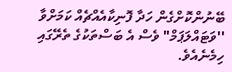ބޭނުންކޮށްގެން ހަދާ ފޮނިކާއެއްޗެއް ކަމަށްވާ ''ވަޓައްލަޕަމް" ވެސް އެ ބަސްތަކުގެ ތެރޭގައި ހިމެނެއެވެ.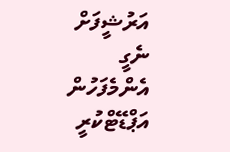އަރުޝީފަށް ނެގީ
އެންމެފަހުން އަޕްޑޭޓްކުރީ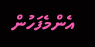އެންމެފަހުން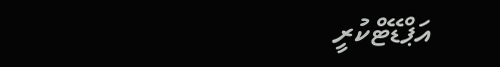އަޕްޑޭޓްކުރީ